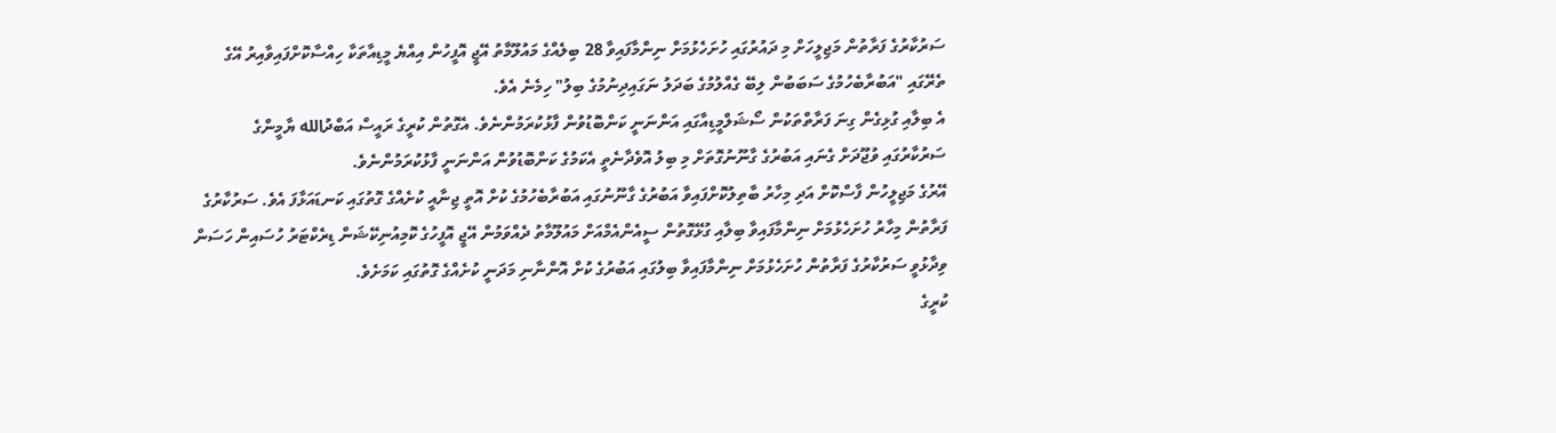ސަރުކާރުގެ ފަރާތުން މަޖިލީހަށް މި ދައުރުގައި ހުށަހެޅުމަށް ނިންމާފައިވާ 28 ބިލެއްގެ މައުލޫމާތު އޭޖީ އޮފީހުން އިއްޔެ މީޑިއާތަކާ ހިއްސާކޮށްފައިވާއިރު އޭގެ ތެރޭގައި "އަބުރާބެހުމުގެ ސަބަބުން ލިބޭ ގެއްލުމުގެ ބަދަލު ނަގައިދިނުމުގެ ބިލު" ހިމެނެ އެވެ.
އެ ބިލާއި ގުޅިގެން ގިނަ ފަރާތްތަކުން ސޯޝަލްމީޑިއާގައި އަންނަނީ ކަންބޮޑުވުން ފާޅުކުރަމުންނެވެ. އެގޮތުން ކުރީގެ ރައީސް އަބްދުالله ޔާމީންގެ ސަރުކާރުގައި ވުޖޫދަށް ގެނައި އަބުރުގެ ގާނޫނުގޮތަށް މި ބިލު އޮވެދާނެތީ އެކަމުގެ ކަންބޮޑުވުން އަންނަނީ ފާޅުކުރަމުންނެވެ.
އޭރުގެ މަޖިލީހުން ފާސްކޮށް އަދި މިހާރު ބާތިލުކޮށްފައިވާ އަބުރުގެ ގާނޫނުގައި އަބުރާބެހުމުގެ ކުށް އޮތީ ޖިނާއީ ކުށެއްގެ ގޮތުގައި ކަނޑައަޅާފަ އެވެ. ސަރުކާރުގެ ފަރާތުން މިހާރު ހުށަހެޅުމަށް ނިންމާފައިވާ ބިލާއި ގުޅޭގޮތުން ސީއެންއެމްއަށް މައުލޫމާތު ދެއްވަމުން އޭޖީ އޮފީހުގެ ކޮމިއުނިކޭޝަން ޑިރެކްޓަރު ހުސައިން ހަސަން ވިދާޅުވީ ސަރުކާރުގެ ފަރާތުން ހުށަހެޅުމަށް ނިންމާފައިވާ ބިލުގައި އަބުރުގެ ކުށް އޮންނާނި މަދަނީ ކުށެއްގެ ގޮތުގައި ކަމަށެވެ.
ކުރީގެ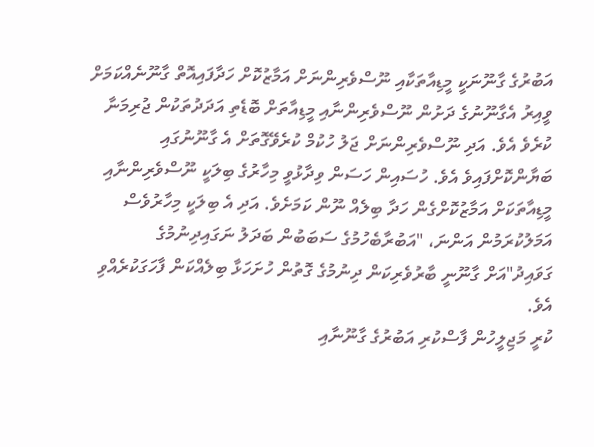އަބުރުގެ ގާނޫނަކީ މީޑިއާތަކާއި ނޫސްވެރިންނަށް އަމާޒުކޮށް ހަދާފައިއޮތް ގާނޫނެއްކަމަށް ވީއިރު އެގާނޫނުގެ ދަށުން ނޫސްވެރިންނާއި މީޑިއާތަށް ބޮޑެތި އަދަދުތަކުން ޖުރިމަނާ ކުރެވެ އެވެ. އަދި ނޫސްވެރިންނަށް ޖަލު ހުކުމް ކުރެވޭގޮތަށް އެ ގާނޫނުގައި ބަޔާންކޮށްފައިވެ އެވެ. ހުސައިން ހަސަން ވިދާޅުވީ މިހާރުގެ ބިލަކީ ނޫސްވެރިންނާއި މީޑިއާތަކަށް އަމާޒުކޮށްގެން ހަދާ ބިލެއް ނޫން ކަމަށެވެ. އަދި އެ ބިލަކީ މިހާރުވެސް އަމަލުކުރަމުން އަންނަ، "އަބުރާބެހުމުގެ ސަބަބުން ބަދަލު ނަގައިދިނުމުގެ ގަވައިދު"އަށް ގާނޫނީ ބާރުވެރިކަން ދިނުމުގެ ގޮތުން ހުށަހަޅާ ބިލެއްކަން ފާހަގަކުރެއްވި އެވެ.
ކުރީ މަޖިލީހުން ފާސްކުރި އަބުރުގެ ގާނޫނާއި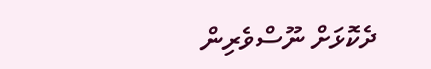ދެކޮޅަށް ނޫސްވެރިން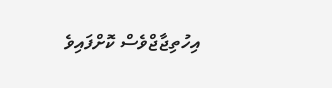އިހުތިޖާޖްވެސް ކޮށްފައިވެ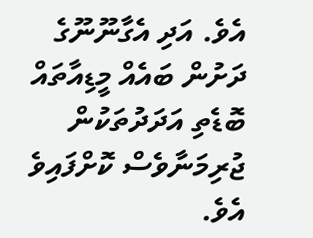އެވެ. އަދި އެގާނޫނޫގެ ދަށުން ބައެއް މީޑިއާތައް ބޮޑެތި އަދަދުތަކުން ޖުރިމަނާވެސް ކޮށްފައިވެ އެވެ.